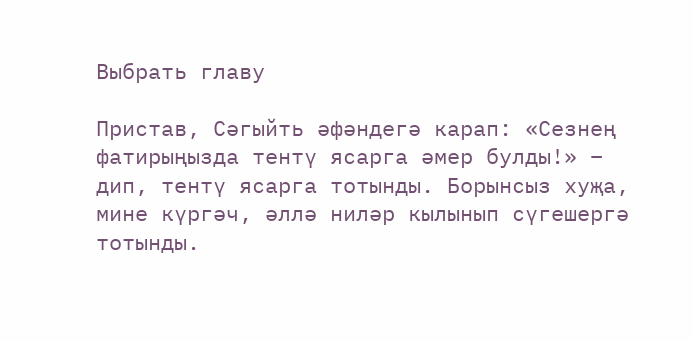Выбрать главу

Пристав, Сәгыйть әфәндегә карап: «Сезнең фатирыңызда тентү ясарга әмер булды!» – дип, тентү ясарга тотынды. Борынсыз хуҗа, мине күргәч, әллә ниләр кылынып сүгешергә тотынды.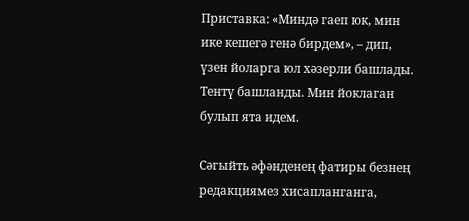Приставка: «Миндә гаеп юк, мин ике кешегә генә бирдем», – дип, үзен йоларга юл хәзерли башлады. Тентү башланды. Мин йоклаган булып ята идем.

Сәгыйть әфәнденең фатиры безнең редакциямез хисапланганга,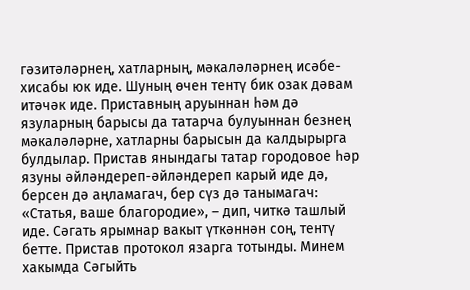гәзитәләрнең, хатларның, мәкаләләрнең исәбе-хисабы юк иде. Шуның өчен тентү бик озак дәвам итәчәк иде. Приставның аруыннан һәм дә язуларның барысы да татарча булуыннан безнең мәкаләләрне, хатларны барысын да калдырырга булдылар. Пристав янындагы татар городовое һәр язуны әйләндереп-әйләндереп карый иде дә, берсен дә аңламагач, бер сүз дә танымагач: «Статья, ваше благородие», – дип, читкә ташлый иде. Сәгать ярымнар вакыт үткәннән соң, тентү бетте. Пристав протокол язарга тотынды. Минем хакымда Сәгыйть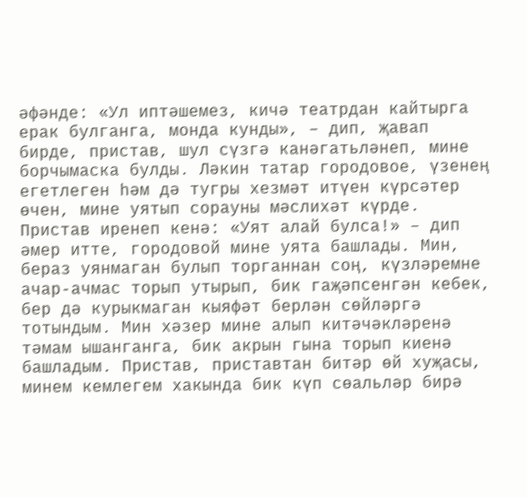әфәнде: «Ул иптәшемез, кичә театрдан кайтырга ерак булганга, монда кунды», – дип, җавап бирде, пристав, шул сүзгә канәгатьләнеп, мине борчымаска булды. Ләкин татар городовое, үзенең егетлеген һәм дә тугры хезмәт итүен күрсәтер өчен, мине уятып сорауны мәслихәт күрде. Пристав иренеп кенә: «Уят алай булса!» – дип әмер итте, городовой мине уята башлады. Мин, бераз уянмаган булып торганнан соң, күзләремне ачар-ачмас торып утырып, бик гаҗәпсенгән кебек, бер дә курыкмаган кыяфәт берлән сөйләргә тотындым. Мин хәзер мине алып китәчәкләренә тәмам ышанганга, бик акрын гына торып киенә башладым. Пристав, приставтан битәр өй хуҗасы, минем кемлегем хакында бик күп сөальләр бирә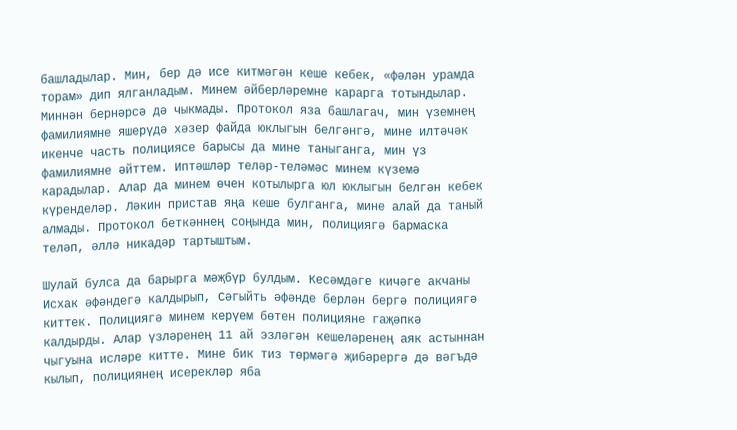башладылар. Мин, бер дә исе китмәгән кеше кебек, «фәлән урамда торам» дип ялганладым. Минем әйберләремне карарга тотындылар. Миннән бернәрсә дә чыкмады. Протокол яза башлагач, мин үземнең фамилиямне яшерүдә хәзер файда юклыгын белгәнгә, мине илтәчәк икенче часть полициясе барысы да мине таныганга, мин үз фамилиямне әйттем. Иптәшләр теләр-теләмәс минем күземә карадылар. Алар да минем өчен котылырга юл юклыгын белгән кебек күренделәр. Ләкин пристав яңа кеше булганга, мине алай да таный алмады. Протокол беткәннең соңында мин, полициягә бармаска теләп, әллә никадәр тартыштым.

Шулай булса да барырга мәҗбүр булдым. Кесәмдәге кичәге акчаны Исхак әфәндегә калдырып, Сәгыйть әфәнде берлән бергә полициягә киттек. Полициягә минем керүем бөтен полицияне гаҗәпкә калдырды. Алар үзләренең 11 ай эзләгән кешеләренең аяк астыннан чыгуына исләре китте. Мине бик тиз төрмәгә җибәрергә дә вәгъдә кылып, полициянең исерекләр яба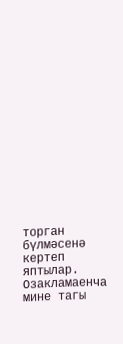торган бүлмәсенә кертеп яптылар. Озакламаенча мине тагы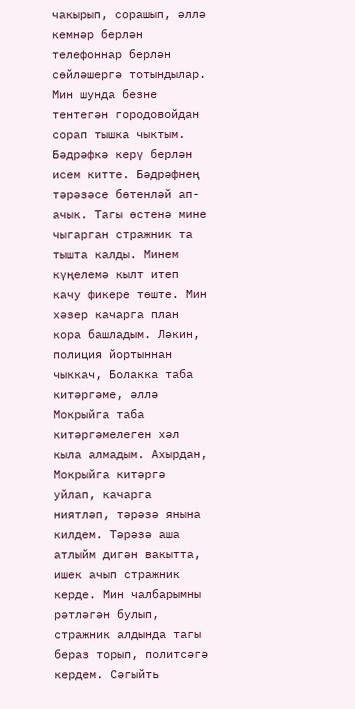чакырып, сорашып, әллә кемнәр берлән телефоннар берлән сөйләшергә тотындылар. Мин шунда безне тентегән городовойдан сорап тышка чыктым. Бәдрәфкә керү берлән исем китте. Бәдрәфнең тәрәзәсе бөтенләй ап-ачык. Тагы өстенә мине чыгарган стражник та тышта калды. Минем күңелемә кылт итеп качу фикере төште. Мин хәзер качарга план кора башладым. Ләкин, полиция йортыннан чыккач, Болакка таба китәргәме, әллә Мокрыйга таба китәргәмелеген хәл кыла алмадым. Ахырдан, Мокрыйга китәргә уйлап, качарга ниятләп, тәрәзә янына килдем. Тәрәзә аша атлыйм дигән вакытта, ишек ачып стражник керде. Мин чалбарымны рәтләгән булып, стражник алдында тагы бераз торып, политсәгә кердем. Сәгыйть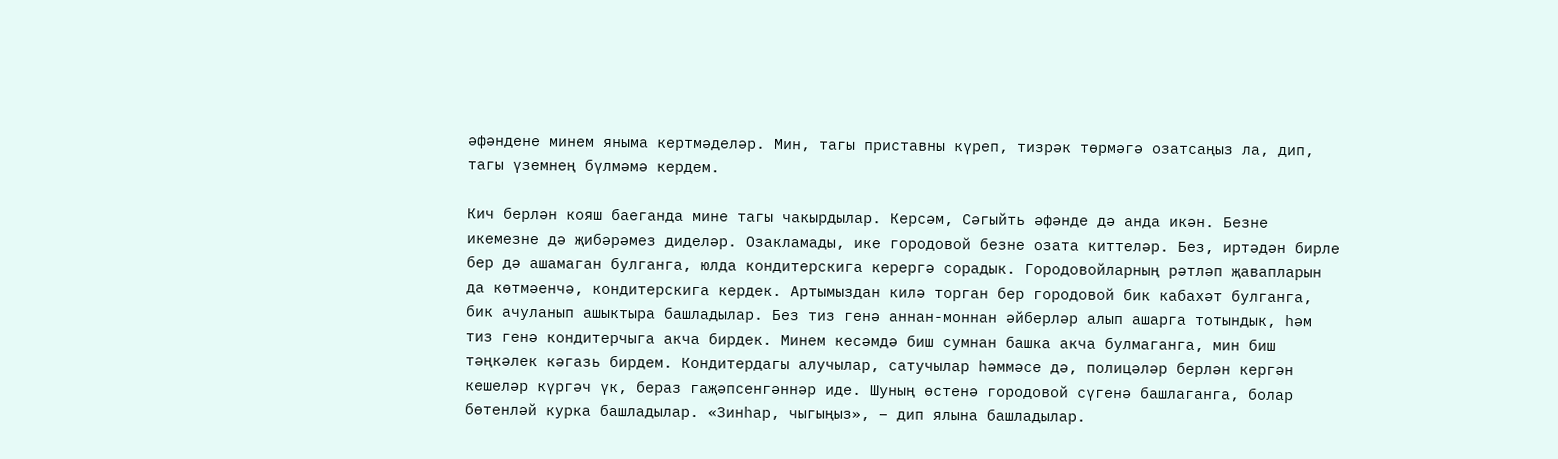әфәндене минем яныма кертмәделәр. Мин, тагы приставны күреп, тизрәк төрмәгә озатсаңыз ла, дип, тагы үземнең бүлмәмә кердем.

Кич берлән кояш баеганда мине тагы чакырдылар. Керсәм, Сәгыйть әфәнде дә анда икән. Безне икемезне дә җибәрәмез диделәр. Озакламады, ике городовой безне озата киттеләр. Без, иртәдән бирле бер дә ашамаган булганга, юлда кондитерскига керергә сорадык. Городовойларның рәтләп җавапларын да көтмәенчә, кондитерскига кердек. Артымыздан килә торган бер городовой бик кабахәт булганга, бик ачуланып ашыктыра башладылар. Без тиз генә аннан-моннан әйберләр алып ашарга тотындык, һәм тиз генә кондитерчыга акча бирдек. Минем кесәмдә биш сумнан башка акча булмаганга, мин биш тәңкәлек кәгазь бирдем. Кондитердагы алучылар, сатучылар һәммәсе дә, полицәләр берлән кергән кешеләр күргәч үк, бераз гаҗәпсенгәннәр иде. Шуның өстенә городовой сүгенә башлаганга, болар бөтенләй курка башладылар. «Зинһар, чыгыңыз», – дип ялына башладылар.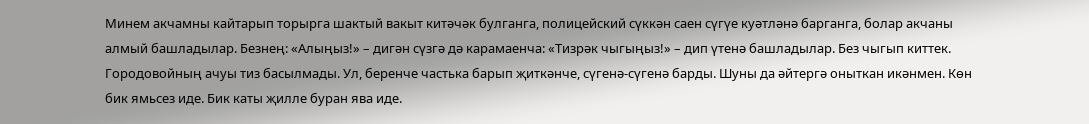Минем акчамны кайтарып торырга шактый вакыт китәчәк булганга, полицейский сүккән саен сүгүе куәтләнә барганга, болар акчаны алмый башладылар. Безнең: «Алыңыз!» – дигән сүзгә дә карамаенча: «Тизрәк чыгыңыз!» – дип үтенә башладылар. Без чыгып киттек. Городовойның ачуы тиз басылмады. Ул, беренче частька барып җиткәнче, сүгенә-сүгенә барды. Шуны да әйтергә оныткан икәнмен. Көн бик ямьсез иде. Бик каты җилле буран ява иде.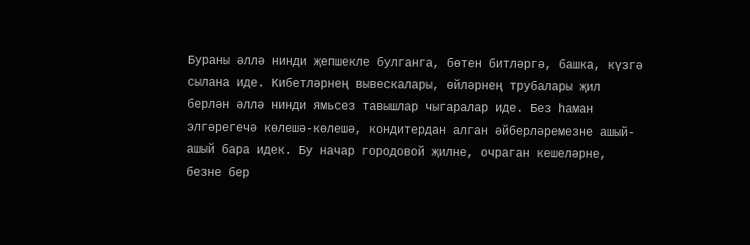Бураны әллә нинди җепшекле булганга, бөтен битләргә, башка, күзгә сылана иде. Кибетләрнең вывескалары, өйләрнең трубалары җил берлән әллә нинди ямьсез тавышлар чыгаралар иде. Без һаман элгәрегечә көлешә-көлешә, кондитердан алган әйберләремезне ашый-ашый бара идек. Бу начар городовой җилне, очраган кешеләрне, безне бер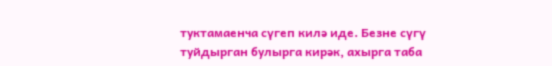туктамаенча сүгеп килә иде. Безне сүгү туйдырган булырга кирәк, ахырга таба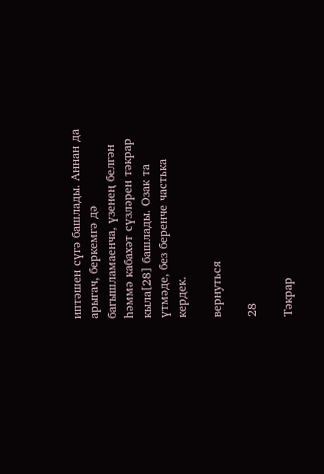иптәшен сүгә башлады. Аннан да арыгач, беркемгә дә багышламаенча, үзенең белгән һәммә кабахәт сүзләрен тәкрар кыла[28] башлады. Озак та үтмәде, без беренче частька кердек.

вернуться

28

Тәкрар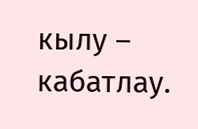кылу – кабатлау.